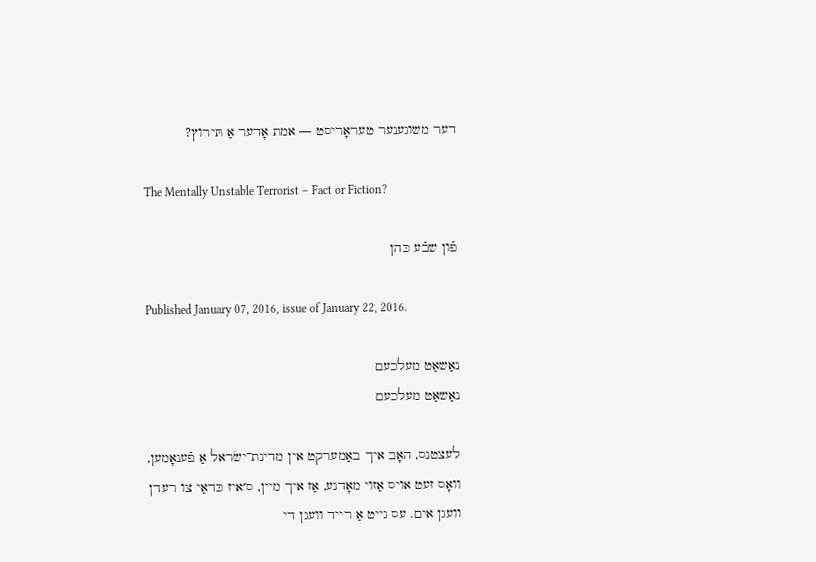דער משוגענער טעראָריסט — אמת אָדער אַ תּירוץ?

The Mentally Unstable Terrorist – Fact or Fiction?

פֿון שבֿע כּהן

Published January 07, 2016, issue of January 22, 2016.

נאַשאַט מעלכעם
נאַשאַט מעלכעם

לעצטנס, האָב איך באַמערקט אין מדינת־ישׂראל אַ פֿענאָמען, וואָס זעט אויס אַזוי מאָדנע, אַז איך מיין, ס׳איז כּדאַי צו רעדן וועגן אים. עס גייט אַ רייד וועגן די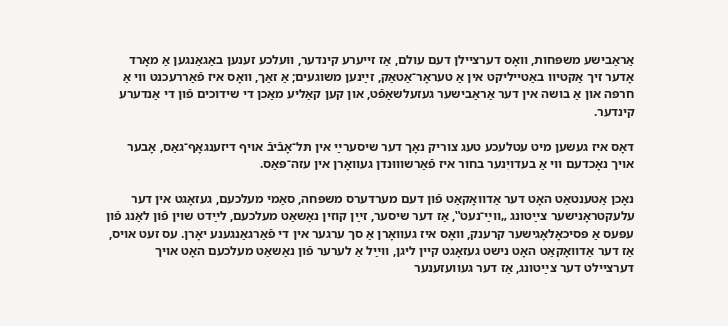אַראַבישע משפּחות, וואָס דערציילן דעם עולם, אַז זייערע קינדער, וועלכע זענען באַגאַנגען אַ מאָרד אָדער זיך אַקטיוו באַטייליקט אין אַ טעראָר־אַטאַק, זײַנען משוגעים; אַ זאַך, וואָס איז פֿאַררעכנט ווי אַ חרפּה און אַ בושה אין דער אַראַבישער געזעלשאַפֿט, און קען קאַליע מאַכן די שידוכים פֿון די אַנדערע קינדער.

דאָס איז געשען מיט עטלעכע טעג צוריק נאָך דער שיסערײַ אין תּל־אָבֿיבֿ אויף דיזענגאָף־גאַס, אָבער אויך נאָכדעם ווי אַ בעדויִנער בחור איז פֿאַרשוווּנדן געוואָרן אין עזה־פּאַס.

נאָכן אַטענטאַט האָט דער אַדוואָקאַט פֿון דעם מערדערס משפּחה, סאַמי מעלכעם, געזאָגט אין דער עלעקטראָנישער צײַטונג „ווײַ־נעט‟, אַז דער שיסער, זײַן קוזין נאַשאַט מעלכעם, לײַדט שוין פֿון לאַנג פֿון עפּעס אַ פּסיכאָלאָגישער קרענק, וואָס איז געוואָרן אַ סך ערגער אין די פֿאַרגאַנגענע יאָרן. עס זעט אויס, אַז דער אַדוואָקאַט האָט נישט געזאָגט קיין ליגן, ווײַל אַ לערער פֿון נאַשאַט מעלכעם האָט אויך דערציילט דער צײַטונג, אַז דער געוועזענער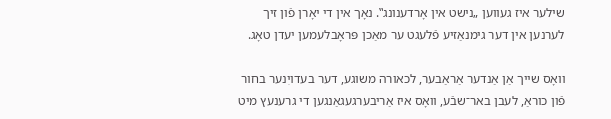שילער איז געווען „נישט אין אָרדענונג‟. נאָך אין די יאָרן פֿון זיך לערנען אין דער גימנאַזיע פֿלעגט ער מאַכן פּראָבלעמען יעדן טאָג.

וואָס שייך אַן אַנדער אַראַבער, לכאורה משוגע, דער בעדויִנער בחור פֿון כוראַ, לעבן באר־שבֿע, וואָס איז אַריבערגעגאַנגען די גרענעץ מיט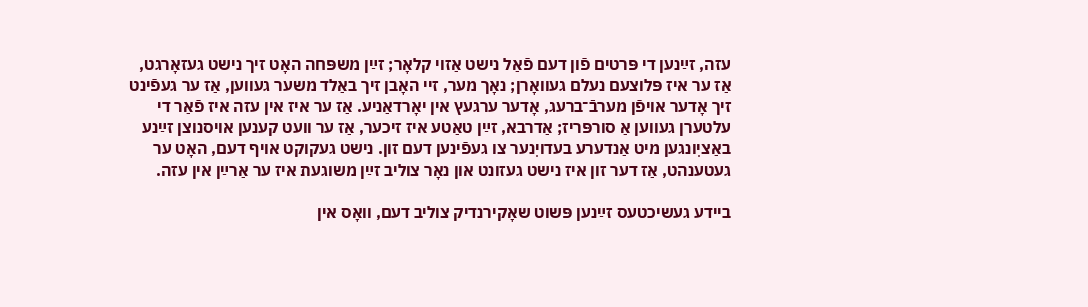עזה, זײַנען די פּרטים פֿון דעם פֿאַל נישט אַזוי קלאָר; זײַן משפּחה האָט זיך נישט געזאָרגט, אַז ער איז פּלוצעם נעלם געוואָרן; נאָך מער, זיי האָבן זיך באַלד משער געווען, אַז ער געפֿינט זיך אָדער אויפֿן מערבֿ־ברעג, אָדער ערגעץ אין יאָרדאַניע. אַז ער איז אין עזה איז פֿאַר די עלטערן געווען אַ סורפּריז; אַדרבא, זײַן טאַטע איז זיכער, אַז ער וועט קענען אויסנוצן זײַנע באַציִונגען מיט אַנדערע בעדויִנער צו געפֿינען דעם זון. נישט געקוקט אויף דעם, האָט ער געטענהט, אַז דער זון איז נישט געזונט און נאָר צוליב זײַן משוגעת איז ער אַרײַן אין עזה.

ביידע געשיכטעס זײַנען פּשוט שאָקירנדיק צוליב דעם, וואָס אין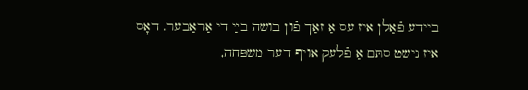ביידע פֿאַלן איז עס אַ זאַך פֿון בושה בײַ די אַראַבער. דאָס איז נישט סתּם אַ פֿלעק אויף דער משפּחה,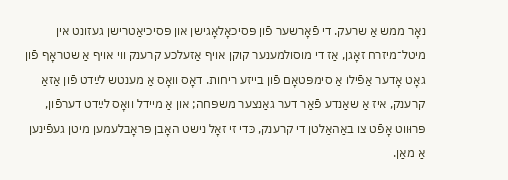נאָר ממש אַ שרעק. די פֿאָרשער פֿון פּסיכאָלאָגישן און פּסיכיאַטרישן געזונט אין מיטל־מיזרח זאָגן, אַז די מוסולמענער קוקן אויף אַזעלכע קרענק ווי אויף אַ שטראָף פֿון גאָט אָדער אַפֿילו אַ סימפּטאָם פֿון בייזע ריחות. דאָס וואָס אַ מענטש לײַדט פֿון אַזאַ קרענק, איז אַ שאַנדע פֿאַר דער גאַנצער משפּחה; און אַ מיידל וואָס לײַדט דערפֿון, פּרוּווט אָפֿט צו באַהאַלטן די קרענק, כּדי זי זאָל נישט האָבן פּראָבלעמען מיטן געפֿינען אַ מאַן.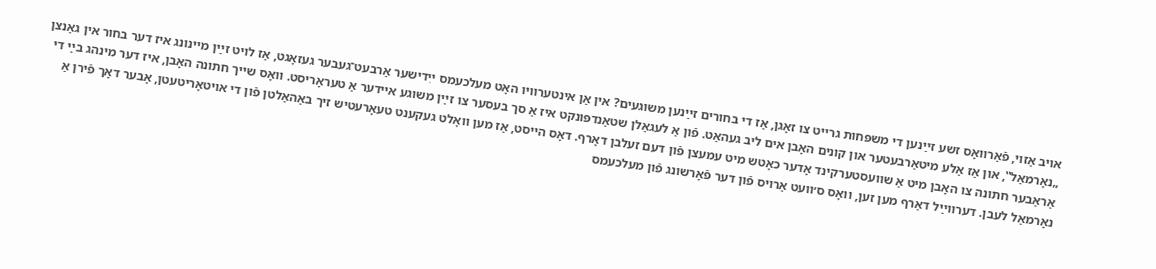אויב אַזוי, פֿאַרוואָס זשע זײַנען די משפּחות גרייט צו זאָגן, אַז די בחורים זײַנען משוגעים? אין אַן אינטערוויו האָט מעלכעמס ייִדישער אַרבעט־געבער געזאָגט, אַז לויט זײַן מיינונג איז דער בחור אין גאַנצן „נאָרמאַל‟, און אַז אַלע מיטאַרבעטער און קונים האָבן אים ליב געהאַט. פֿון אַ לעגאַלן שטאַנדפּונקט איז אַ סך בעסער צו זײַן משוגע איידער אַ טעראָריסט. וואָס שייך חתונה האָבן, איז דער מינהג בײַ די אַראַבער חתונה צו האָבן מיט אַ שוועסטערקינד אָדער כאָטש מיט עמעצן פֿון דעם זעלבן דאָרף. דאָס הייסט, אַז מען וואָלט געקענט טעאָרעטיש זיך באַהאַלטן פֿון די אויטאָריטעטן, אָבער דאָך פֿירן אַ נאָרמאַל לעבן. דערווײַל דאַרף מען זען, וואָס ס׳וועט אַרויס פֿון דער פֿאָרשונג פֿון מעלכעמס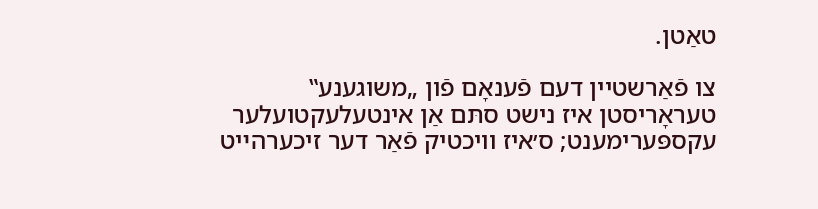טאַטן.

צו פֿאַרשטיין דעם פֿענאָם פֿון „משוגענע‟ טעראָריסטן איז נישט סתּם אַן אינטעלעקטועלער עקספּערימענט; ס׳איז וויכטיק פֿאַר דער זיכערהײט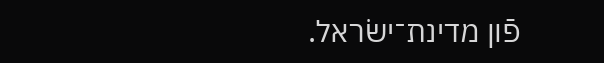פֿון מדינת־ישׂראל.